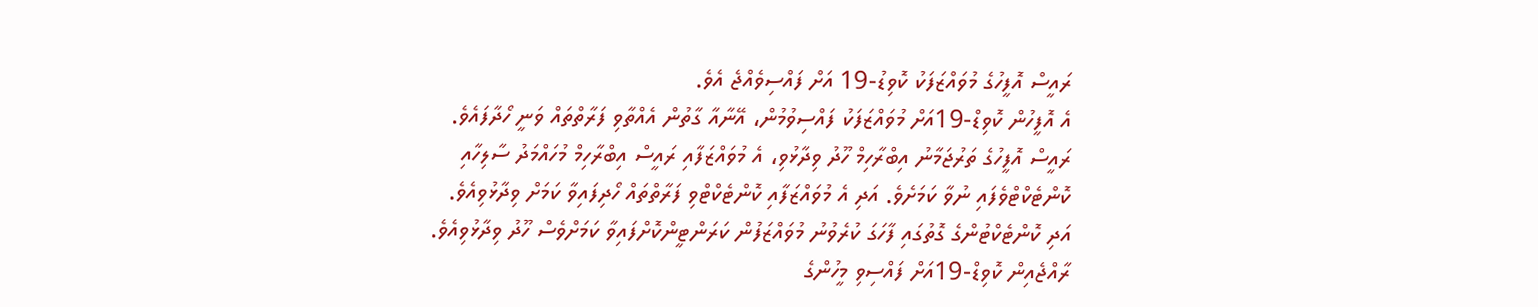ރައީސް އޮފީހުގެ މުވައްޒަފަކު ކޮވިޑު-19 އަށް ފައްސިވެއްޖެ އެވެ.
އެ އޮފީހުން ކޮވިޑް-19އަށް މުވައްޒަފަކު ފައްސިވުމުން، އޭނާއާ ގާތުން އެއްތާވި ފަރާތްތައް ވަނީ ހޯދާފައެވެ.
ރައީސް އޮފީހުގެ ތަރުޖަމާނު އިބްރާހިމް ހޫދު ވިދާޅުވި، އެ މުވައްޒަފާއި ރައީސް އިބްރާހިމް މުހައްމަދު ސާލިހާއި ކޮންޓެކްޓްވެފައި ނުވާ ކަމަށެވެ. އަދި އެ މުވައްޒަފާއި ކޮންޓެކްޓްވި ފަރާތްތައް ހޯދިފައިވާ ކަމަށް ވިދާޅުވިއެވެ.
އަދި ކޮންޓެކްޓުންގެ ގޮތުގައި ފާހަގަ ކުރެވުނު މުވައްޒަފުން ކަރަންޓީންކޮށްފައިވާ ކަމަށްވެސް ހޫދު ވިދާޅުވިއެވެ.
ރާއްޖެއިން ކޮވިޑް-19އަށް ފައްސިވި މީހުންގެ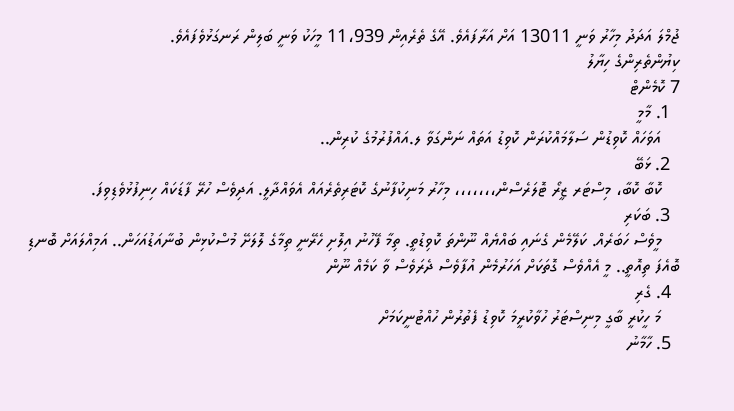ޖުމްލަ އަދަދު މިހާރު ވަނީ 13011 އަށް އަރާފައެވެ. އޭގެ ތެރެއިން 11،939 މީހަކު ވަނީ ބަލިން ރަނގަޅުވެފައެވެ.
ކިޔުންތެރިންގެ ހިޔާލު
7 ކޮމެންޓް
  1. މާމީ
    އަވަހައް ކޮވިޑުން ސަލާމައްކުރަން ކޮވިޑު އަތައް ނަންގަވާ ލ.އައްފުރުމުގެ ކުރިން..
  2. ޅަބޭ
    ކޮބާ ކޮބާ، މިސްޓަރ ޒީރޯ ޓޮލަރެސްން،،،،،،، މިހާރު މަނިކުފާނުގެ ކޮޓަރިތެރެއައް އެވައްދާލީ. އަދިވެސް ހުރޭ ފާޑަކައް ހިނިފުޅުވެޑިވިފަ.
  3. ބަކަރި
    މީވެސް ހަބަރެއް. ކަލޭމެން ގެނައި ބައްޔެއް ނޫންތަ ކޮވިޑުތީ. ތިމާ ފޭހުނު އިލޮށި ހެރޭނީ ތިމާގެ ލޮލަށޭ މުސްކުޅިން ބުނާއަޑުއަހަން.. އަމިއްލައަށް ބޮނޑި ބޮއެފަ ތިއޮތީ.. މީ އެއްވެސް ގޮތަކަށް އަހަރުމެން އުފާވެސް ދެރަވެސް ވާ ކަމެއް ނޫން
  4. ގެރި
    މަ ހީކުރީ ބާގީ މިނިސްޓަރު ހުވާކުރީމަ ކޮވިޑު ފެތުރުން ހުއްޓުނީކަމަށް
  5. ހާމާނު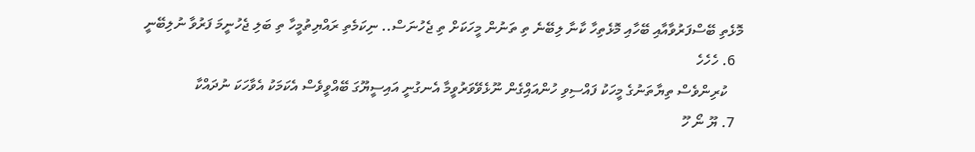މޮޅެތި ބޭސްފަރުވާއާއި ބޭހާއި މޮޅެތިހާ ކާނާ ލިބޭނެ ތި ތަނުން މީހަކަށް ތި ޖެހުނަސް.. ނިކަމެތި ރައްޔިތުމީހާ ތި ބަލި ޖެހުނީމަ ފަރުވާ ނުލިބޭނީ
  6. ހެހެހެ
    ކުރިންވެސް ތިޔާތަނުގެ މީހަކު ފައްސިވި ހުންއައިްގެން ނޫޅެވޭވަރުވީމާ އެނގުނީ އައިސީޔޫގަ ބޭއްވީވެސް އެކަމަކު އެވާހަކަ ނުދައްކާ
  7. ޔޫ ނޯ ހޫ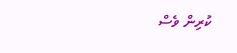ކުރިން ވެސް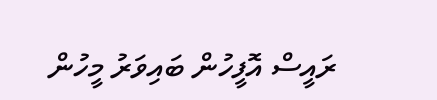ރައީސް އޮފީހުން ބައިވަރު މީހުން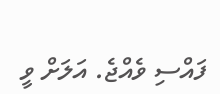ފައްސި ވެއްޖެ. އަލަށް ވީ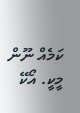ކަމެއް ނޫން މީކީ. އޯކޭ